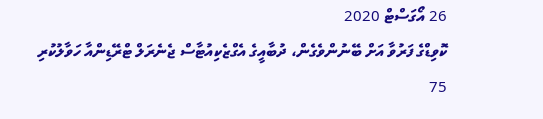26 އޯގަސްޓް 2020
ކޮވިޑްގެ ފަރުވާ އަށް ބޭނުންވެގެން، ދުބާއީގެ އެގްޒެކިއުޓާސް ޖެނެރަލް ޓްރޭޑިންއާ ހަވާލުކުރި 75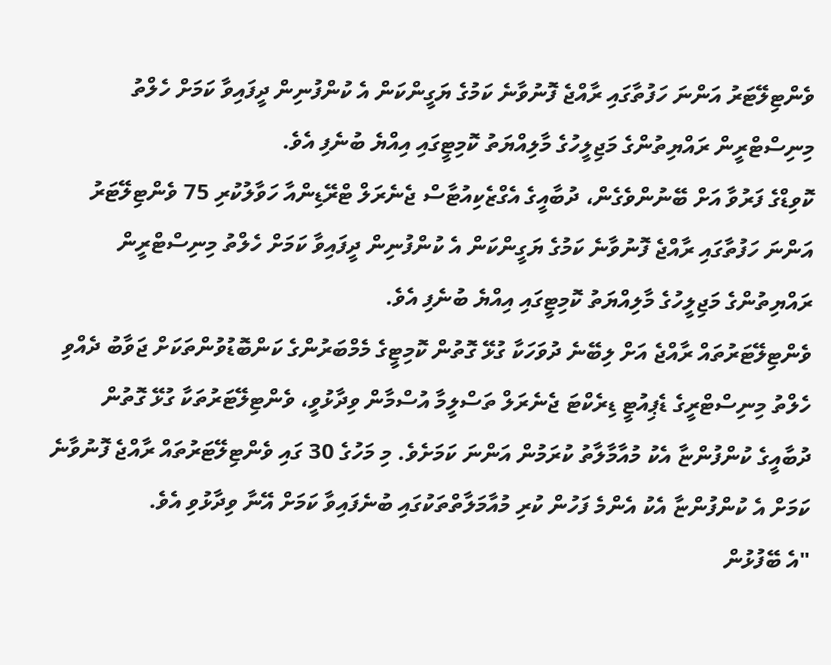ވެންޓިލޭޓަރު އަންނަ ހަފުތާގައި ރާއްޖެ ފޮނުވާނެ ކަމުގެ ޔަގީންކަން އެ ކުންފުނިން ދީފައިވާ ކަމަށް ހެލްތު މިނިސްޓްރީން ރައްޔިތުންގެ މަޖިލީހުގެ މާލިއްޔަތު ކޮމިޓީގައި އިއްޔެ ބުނެފި އެވެ.
ކޮވިޑްގެ ފަރުވާ އަށް ބޭނުންވެގެން، ދުބާއީގެ އެގްޒެކިއުޓާސް ޖެނެރަލް ޓްރޭޑިންއާ ހަވާލުކުރި 75 ވެންޓިލޭޓަރު އަންނަ ހަފުތާގައި ރާއްޖެ ފޮނުވާނެ ކަމުގެ ޔަގީންކަން އެ ކުންފުނިން ދީފައިވާ ކަމަށް ހެލްތު މިނިސްޓްރީން ރައްޔިތުންގެ މަޖިލީހުގެ މާލިއްޔަތު ކޮމިޓީގައި އިއްޔެ ބުނެފި އެވެ.
ވެންޓިލޭޓަރުތައް ރާއްޖެ އަށް ލިބޭނެ ދުވަހަކާ ގުޅޭ ގޮތުން ކޮމިޓީގެ މެމްބަރުންގެ ކަންބޮޑުވުންތަކަށް ޖަވާބު ދެއްވި ހެލްތު މިނިސްޓްރީގެ ޑެޕިއުޓީ ޑިރެކްޓަ ޖެނެރަލް ތަސްލީމާ އުސްމާން ވިދާޅުވީ، ވެންޓިލޭޓަރުތަކާ ގުޅޭ ގޮތުން ދުބާއީގެ ކުންފުންޏާ އެކު މުއާމާލާތު ކުރަމުން އަންނަ ކަމަށެވެ. މި މަހުގެ 30 ގައި ވެންޓިލޭޓަރުތައް ރާއްޖެ ފޮނުވާނެ ކަމަށް އެ ކުންފުންޏާ އެކު އެންމެ ފަހުން ކުރި މުއާމަލާތްތަކުގައި ބުނެފައިވާ ކަމަށް އޭނާ ވިދާޅުވި އެވެ.
"އެ ބޭފުޅުން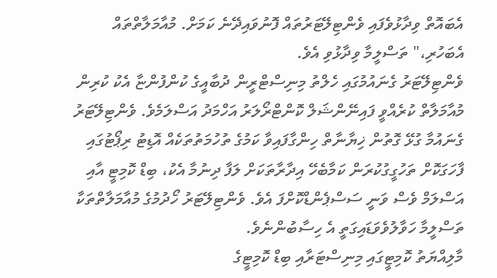އެބައޮތް ވިދާޅުވެފައި ވެންޓިލޭޓަރުތައް ފޮނުވައިދޭނެ ކަމަށް. މުއާމަލާތްތައް އެބަހުރި،" ތަސްލީމާ ވިދާޅުވި އެވެ.
ވެންޓިލޭޓަރު ގެނައުމުގައި ހެލްތު މިނިސްޓްރީން ދުބާއީގެ ކުންފުންޏާ އެކު ކުރިން މުއާމަލާތް ކުރެއްވީ ފައިނޭންޝަލް ކޮންޓްރޯލަރު އަހްމަދު އަސްލަމެވެ. ވެންޓިލޭޓަރު ގެނައުމާ ގުޅޭ ގޮތުން ޚިޔާނާތް ހިންގާފައިވާ ކަމުގެ ތުހުމަތުތަކެއް އޮޑިޓު ރިޕޯޓުގައި ފާހަގަކޮށް ތަހުގީގުކުރަން ކަމާބެހޭ އިދާރާތަކަށް ލަފާ ދިނުމާ އެކު، ބިޑް ކޮމިޓީ އާއި އަސްލަމް ވެސް ވަނީ ސަސްޕެންޑްކޮށްފަ އެވެ. ވެންޓިލޭޓަރު ހޯދުމުގެ މުއާމަލާތްތަކާ ތަސްލީމާ ހަވާލުވެވަޑައިގަތީ އެ ހިސާބުންނެވެ.
މާލިއްޔަތު ކޮމިޓީގައި މިނިސްޓަރާއި ބިޑް ކޮމިޓީގެ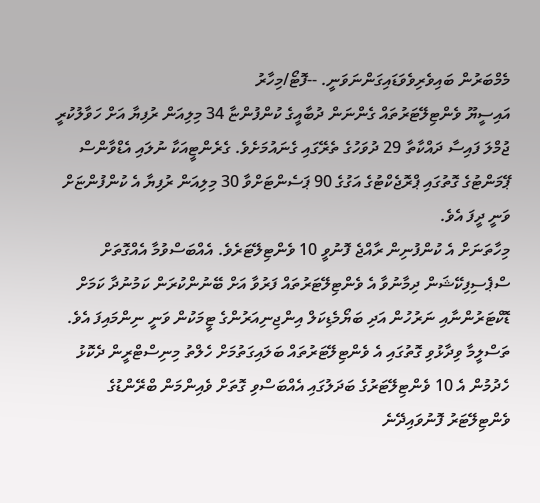މެމްބަރުން ބައިވެރިވެވަޑައިގަންނަވަނީ. --ފޮޓޯ/މިހާރު
އައިސީޔޫ ވެންޓިލޭޓަރުތައް ގެންނަން ދުބާއީގެ ކުންފުންޏާ 34 މިލިއަން ރުފިޔާ އަށް ހަވާލުކުރީ ޖުމްލަ ފައިސާ ދައްކާތާ 29 ދުވަހުގެ ތެރޭގައި ގެނައުމަށެވެ. ގެރެންޓީއަކާ ނުލައި އެޑްވާންސް ޕޭމަންޓުގެ ގޮތުގައި ޕްރޮޖެކްޓުގެ އަގުގެ 90 ޕަސެންޓަށްވާ 30 މިލިއަން ރުފިޔާ އެ ކުންފުންޏަށް ވަނީ ދީފަ އެވެ.
މިހާތަނަށް އެ ކުންފުނިން ރާއްޖެ ފޮނުވީ 10 ވެންޓިލޭޓަރެވެ. އެއްބަސްވުމާ އެއްގޮތަށް ސްޕެސިފިކޭޝަން ދިމާނުވާ އެ ވެންޓިލޭޓަރުތައް ފަރުވާ އަށް ބޭނުންކުރަން ކަމުނުދާ ކަމަށް ޑޮކްޓަރުންނާއި ނަރުހުން އަދި ބަޔޯމެޑިކަލް އިންޖިނިއަރުންގެ ޓީމަކުން ވަނީ ނިންމައިފަ އެވެ.
ތަސްލީމާ ވިދާޅުވި ގޮތުގައި އެ ވެންޓިލޭޓަރުތައް ބަލައިގަތުމަށް ހެލްތު މިނިސްޓްރީން ދެކޮޅު ހެދުމުން އެ 10 ވެންޓިލޭޓަރުގެ ބަދަލުގައި އެއްބަސްވި ގޮތަށް ވެއިންމަން ބްރޭންޑުގެ ވެންޓިލޭޓަރު ފޮނުވައިދޭނެ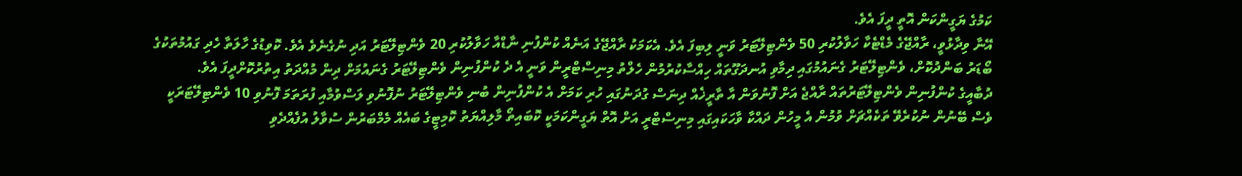ކަމުގެ ޔަގީންކަން އޮތީ ދީފަ އެވެ.
އޭނާ ވިދާޅުވީ، ރާއްޖޭގެ މެޑްޓެކާ ހަވާލުކުރި 50 ވެންޓިލޭޓަރު ވަނީ ލިބިފަ އެވެ. އެކަމަކު ރާއްޖޭގެ އަނެއް ކުންފުނި ނާޑްއާ ހަވާލުކުރި 20 ވެންޓިލޭޓަރު އަދި ނުގެނެވެ އެވެ. ކޮވިޑުގެ ހާލަތާ ހެދި ގައުމުތަކުގެ ބޯޑަރު ބަންދުކޮށް، ވެންޓިލޭޓަރު ގެނައުމުގައި ދިމާވި އުނދަގޫތައް ހިއްސާކުރުމުން ހެލްތު މިނިސްޓްރީން ވަނީ އެ ދެ ކުންފުނިން ވެންޓިލޭޓަރު ގެނައުމަށް ދިން މުއްދަތު އިތުރުކޮށްދީފަ އެވެ.
ދުބާއީގެ ކުންފުނިން ވެންޓިލޭޓަރުތައް ރާއްޖެ އަށް ފޮނުވަން އާ ތާރީޚެއް ދިނަސް ގުދަނުގައި ހުރި ކަމަށް އެ ކުންފުނިން ބުނި ވެންޓިލޭޓަރު ނުފޮނުވި ލަސްވުމާއި ފުރަތަމަ ފޮނުވި 10 ވެންޓިލޭޓަރަކީ ވެސް ބޭނުން ނުކުރެވޭ ތަކެއްޗަށް ވުމުން އެ މީހުން ދައްކާ ވާހަކައިގައި މިނިސްޓްރީ އަށް އޮތް ޔަގީންކަމަކީ ކޮބައިތޯ މާލިއްޔަތު ކޮމިޓީގެ ބައެއް މެމްބަރުން ސުވާލު އުފެއްދެވި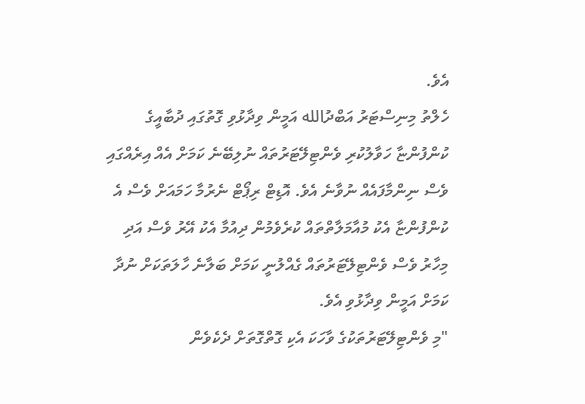އެވެ.
ހެލްތު މިނިސްޓަރު އަބްދުالله އަމީން ވިދާޅުވި ގޮތުގައި ދުބާއީގެ ކުންފުންޏާ ހަވާލުކުރި ވެންޓިލޭޓަރުތައް ނުލިބޭނެ ކަމަށް އެއް އިރެއްގައި ވެސް ނިންމާފައެއް ނުވާނެ އެވެ. އޮޑިޓް ރިޕޯޓް ނެރުމާ ހަމައަށް ވެސް އެ ކުންފުންޏާ އެކު މުއާމަލާތްތައް ކުރެވެމުން ދިއުމާ އެކު އޭރު ވެސް އަދި މިހާރު ވެސް ވެންޓިލޭޓަރުތައް ގެއްލުނީ ކަމަށް ބަލާނެ ހާލަތަކަށް ނުދާ ކަމަށް އަމީން ވިދާޅުވި އެވެ.
"މި ވެންޓިލޭޓަރުތަކުގެ ވާހަކަ އެކި ގޮތްގޮތަށް ދެކެވެން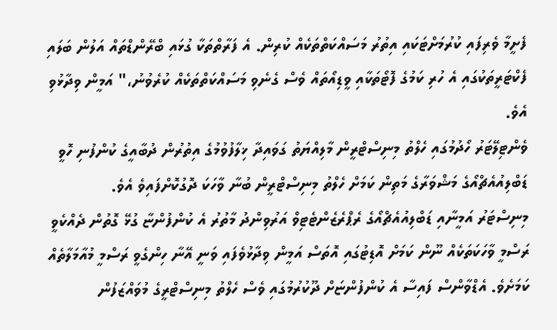ފެށީމާ ވެރިފައި ކުރުމަށްޓަކައި އިތުރު މަސައްކަތްތަކެއް ކުރިން. އެ ފަރާތްތަކާ ގުޅައި ބްރޭންޑްތައް އަލުން ބަލައި ފެކްޓަރީތަކުގައި އެ ހުރި ކަމުގެ ފޮޓޯތަކާއި ވީޑިއޯތައް ވެސް ގެނެވި މަސައްކަތްތަކެއް ކުރެވުނު،" އަމީން ވިދާޅުވި އެވެ.
ވެންޓިލޭޓަރު ހޯދުމުގައި ހެލްތު މިނިސްޓްރީން މާލިއްޔަތު ގަވައިދާ ޚިލާފުވުމުގެ އިތުރުން ދުބާއީގެ ކުންފުނި ހޮވީ ޑަބްލިއުއެޗްއޯގެ މަޝްވަރާގެ މަތިން ކަމަށް ހެލްތު މިނިސްޓްރީން ބުނާ ވާހަކަ ދޮގުކޮށްފައިވެ އެވެ.
މިނިސްޓަރު އަމީނާއި ޑަބްލިއުއެޗްއޯގެ ރެޕްރެޒެންޓެޓިވް އަރުވިންދު މާތުރު އެ ކުންފުންޏާ ގުޅޭ ގޮތުން ދެއްކެވީ ރަސްމީ ވާހަކަތަކެއް ނޫން ކަމަށް އޮޑިޓުގައި އޮތަސް އަމީން ވިދާޅުވެފައި ވަނީ އޭނާ ހިންގެވީ ރަސްމީ މުއާމަލާތެއް ކަމަށެވެ. އެޑްވާންސް ފައިސާ އެ ކުންފުންޏަށް ދޫކުރުމުގައި ވެސް ހެލްތު މިނިސްޓްރީގެ މުވައްޒަފުން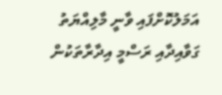އަމަލުކޮށްފައި ވާނީ މާލިއްޔަތު ގަވާއިދާއި ރަސްމީ އިދާރާތަކުން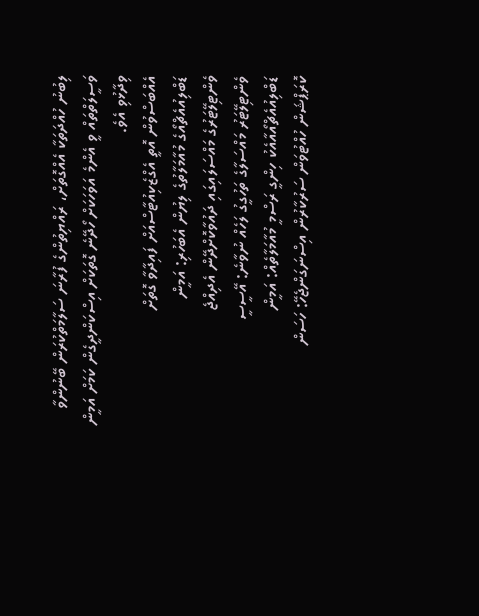ލިބުނު ހުއްދަތަކާ އެއްގޮތަށް، ރައްޔިތުންގެ ފުރާނަ ސަލާމަތްކުރަން ބޭނުންވާ ވަސީލަތްތައް ވީ އެންމެ އަވަހަކަށް ހޯދޭނެ ގޮތަކަށް އިސްކަންދީގެން ކަމަށް އަމީން ވިދާޅުވި އެވެ.
އެއްބަސްވުން އޮތީ އެގްޒެކިއުޓާސްއަށް ފައިދާވާ ގޮތަށް
ޑަބްލިއުއެޗްއޯގެ މުއާމަލާތުގެ ލިޔުން އެބަހުރި: އަމީން
ވެންޓިލޭޓަރުގެ މައްސަލައިގައި ދައުވާކޮށްދޭން އެދިއްޖެ
ވެންޓިލޭޓަރު މައްސަލާގެ ތަހުގީގު ލަހެއް ނުވާނެ: އޭސީސީ
ޑަބްލިއުއެޗްއޯއާއެކު ހިންގީ ރަސްމީ މުއާމަލާތެއް: އަމީން
ކޮރަޕްޝަން ހުއްޓުވަން ސަރުކާރުން އިސްނަގަންޖެހޭ: ހަސަން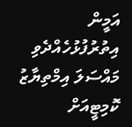އަމީން އިތުރުފުޅުހެއްދެވި މައްސަލަ އިމްތިޔާޒު ކޮމިޓީއަށް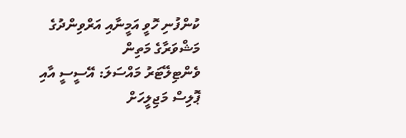ކުންފުނި ހޮވީ އަމީނާއި އަރްވިންދުގެ މަޝްވަރާގެ މަތިން
ވެންޓިލޭޓަރު މައްސަލަ: އޭސީސީ އާއި ޕޮލިސް މަޖިލީހަށް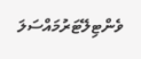ވެންޓިލޭޓަރުމައްސަލަ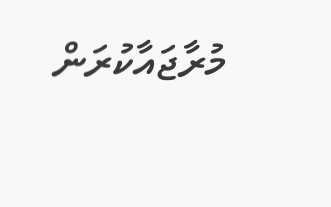މުރާޖައާކުރަން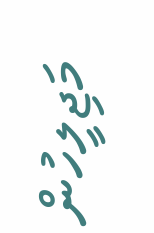މަޖިލީހުން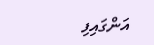އަންގައިފި